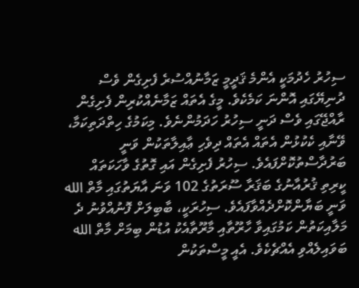ސިހުރު ހެދުމަކީ އެންމެ ޤަދީމީ ޒަމާނުއްސުރެ ފެށިގެން ވެސް ދުނިޔޭގައި އޮންނަ ކަމެކެވެ. މީގެ އެތައް ޒަމާނެއްކުރިން ފެށިގެން ރާއްޖޭގައި ވެސް ދަނީ ސިހުރު ހަދަމުންނެވެ. މިކަމުގެ ހިތްދަތިކަމާ، ވޭނާއި ކެކުޅުން އެތައް އެތައް ދިވެހި ޢާއިލާތަކުން ވަނީ ބަރުދާސްތުކޮށްފައެވެ. ސިހުރު ފެށިގެން އައި ގޮތުގެ ވާހަކަތައް ކީރިތި ޤުރުއާނުގެ ބަޤަރާ ސޫރަތުގެ 102 ވަނަ އާޔަތުގައި މާތް الله ވަނީ ބަޔާންކޮށްދެއްވާފައެވެ. ސިހުރަކީ، ބާބިލަށް ފޮނުއްވުނު ދެ މަލާއިކަތުން ކަމުގައިވާ ހާރޫތާއި މާރޫތާއެކު އުޑުން ބިމަށް މާތް الله ބަވައިލެއްވި އެއްޗެކެވެ. އެއީ މީސްތަކުން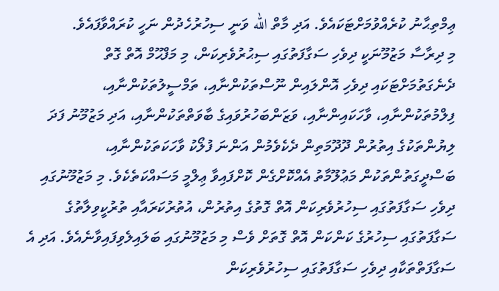ޢިމްތިޙާނު ކުރެއްވުމަށްޓަކައެވެ. އަދި މާތް الله ވަނީ ސިހުރުހެދުން ނަހީ ކުރައްވާފައެވެ.
މި ދިރާސާ މަޒުމޫނަކީ ދިވެހި ސަގާފަތުގައި ސިޙުރުވެރިކަން، މި މަފްޙޫމް އޮތް ގޮތް ދެނެގަތުމަށްޓަކައި ދިވެހި އޮންލައިން ނޫސްތަކުންނާއި، ތަމްސީލުތަކުންނާއި، ފިލްމުތަކުންނާއި، ވާހަކައިންނާއި، ވަޒަންބަހުރުވައިގެ ބާވަތްތަކުންނާއި، އަދި މަޒުމޫނު ފަދަ ލިޔުންތަކުގެ އިތުރުން ދޫދޫމަތިން ދެކެވެމުން އަންނަ ފުލޯކު ވާހަކަތަކުންނާއި، ބަސްދީގަތުންތަކުން މަޢުލޫމާތު އެއްކޮށްގެން ކޮށްފައިވާ ޢިލްމީ މަސައްކަތެކެވެ. މި މަޒުމޫނުގައި ދިވެހި ސަގާފަތުގައި ސިހުރުވެރިކަން އޮތް ގޮތުގެ އިތުރުން، އުތުރުކަރައާއި ތުރުކީވިލާތުގެ ސަގާފަތުގައި ސިހުރުގެ ކަންކަން އޮތް ގޮތަށް ވެސް މި މަޒުމޫނުގައި ބަލައިލެވިފައިވާނެއެވެ. އަދި އެ ސަގާފަތްތަކާއި ދިވެހި ސަގާފަތުގައި ސިހުރުވެރިކަން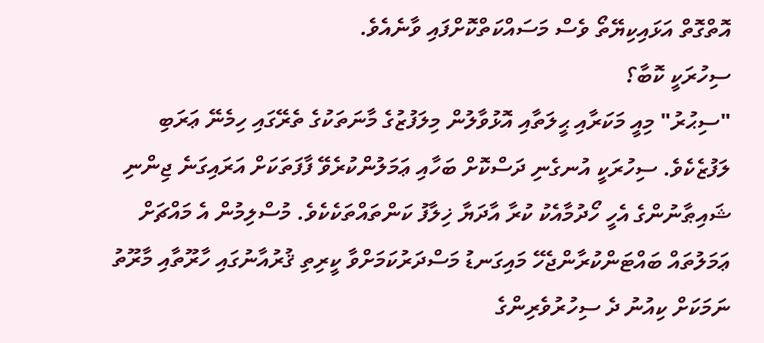އޮތްގޮތް އަޅައިކިޔޭތޯ ވެސް މަސައްކަތްކޮށްފައި ވާނެއެވެ.
ސިހުރަކީ ކޮބާ؟
"ސިޙުރު" މިއީ މަކަރާއި ޙީލަތާއި އޮޅުވާލުން މިލަފުޒުގެ މާނަތަކުގެ ތެރޭގައި ހިމެނޭ ޢަރަބި ލަފުޒެކެވެ. ސިހުރަކީ އުނގެނި ދަސްކޮށް ބަހާއި ޢަމަލުންކުރެވޭ ފާފަތަކަށް އަރައިގަނެ ޖިންނި ޝައިޠާނުންގެ އެހީ ހޯދުމާއެކު ކުރާ އާދަޔާ ޚިލާފު ކަންތައްތަކެކެވެ. މުސްލިމުން އެ މައްޗަށް ޢަމަލުތައް ބައްޓަންކުރާންޖެހޭ މައިގަނޑު މަސްދަރުކަމަށްވާ ކީރިތި ޤުރުއާނުގައި ހާރޫތާއި މާރޫތު ނަމަކަށް ކިއުނު ދެ ސިހުރުވެރިންގެ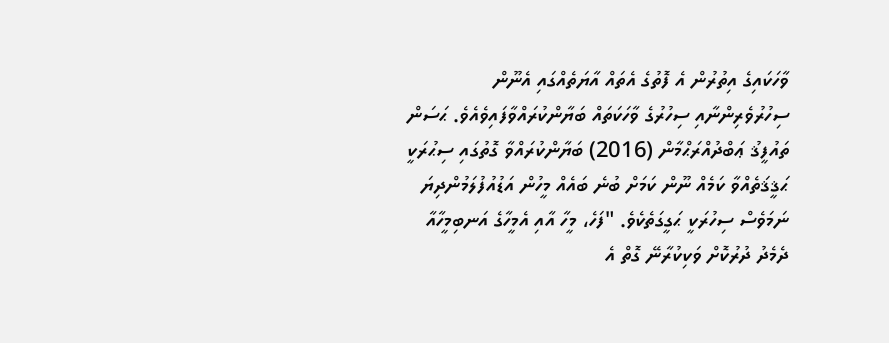ވާހަކައިގެ އިތުރުން އެ ފޮތުގެ އެތައް އާޔަތެއްގައި އެނޫން ސިހުރުވެރިންނާއި ސިހުރުގެ ވާހަކަތައް ބަޔާންކުރައްވާފައިވެއެވެ. ޙަސަން ތައުފީޤު ޢަބްދުއްރަޙްމާން (2016) ބަޔާންކުރައްވާ ގޮތުގައި ސިޙުރަކީ ޙަޤީޤަތެއްވާ ކަމެއް ނޫން ކަމަށް ބުނެ ބައެއް މީހުން އަޑުއުފުލަމުންދިޔަ ނަމަވެސް ސިހުރަކީ ޙަގީގަތެކެވެ. "ފަހެ، މީހާ އާއި އެމީހާގެ އަނބިމީހާއާ ދެމެދު ދުރުކޮށް ވަކިކުރާނޭ ގޮތް އެ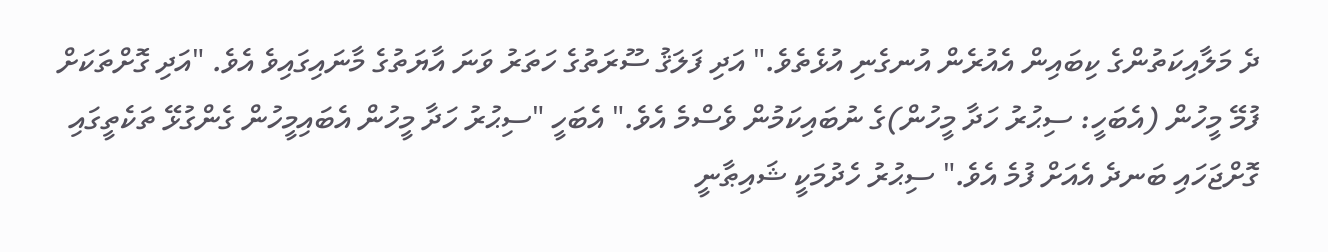ދެ މަލާއިކަތުންގެ ކިބައިން އެއުރެން އުނގެނި އުޅެތެވެ." އަދި ފަލަޤު ސޫރަތުގެ ހަތަރު ވަނަ އާޔަތުގެ މާނައިގައިވެ އެވެ. "އަދި ގޮށްތަކަށް ފުމޭ މީހުން (އެބަހީ: ސިޙުރު ހަދާ މީހުން)ގެ ނުބައިކަމުން ވެސްމެ އެވެ." އެބަހީ "ސިޙުރު ހަދާ މީހުން އެބައިމީހުން ގެންގުޅޭ ތަކެތީގައި ގޮށްޖަހައި ބަނދެ އެއަށް ފުމެ އެވެ." ސިޙުރު ހެދުމަކީ ޝައިޠާނީ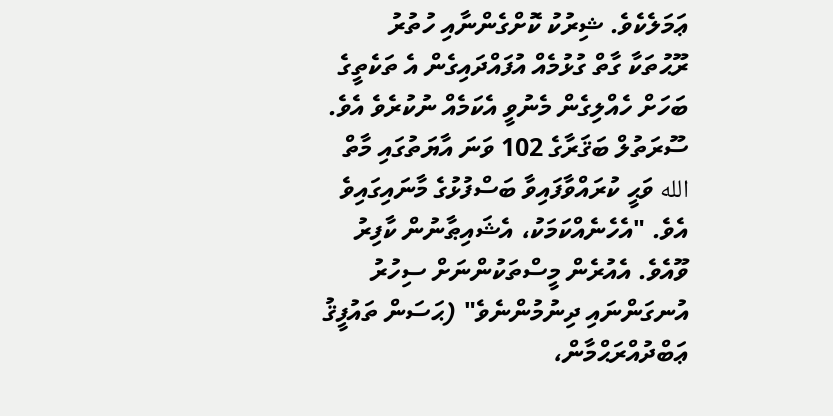ޢަމަލެކެވެ. ޝިރުކު ކޮށްގެންނާއި ހުތުރު ރޫޙުތަކާ ގާތް ގުޅުމެއް އުފައްދައިގެން އެ ތަކެތީގެ ބަހަށް ހެއްލިގެން މެނުވީ އެކަމެއް ނުކުރެވެ އެވެ. ސޫރަތުލް ބަޤަރާގެ 102 ވަނަ އާޔަތުގައި މާތް الله ވަޙީ ކުރައްވާފައިވާ ބަސްފުޅުގެ މާނައިގައިވެ އެވެ. "އެހެނެއްކަމަކު، އެޝައިޠާނުން ކާފިރު ވޫއެވެ. އެއުރެން މީސްތަކުންނަށް ސިހުރު އުނގަންނައި ދިނުމުންނެވެ" (ޙަސަން ތައުފީޤު ޢަބްދުއްރަޙްމާން،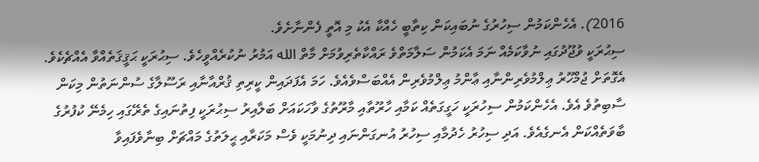2016). އެހެންކަމުން ސިހުރުގެ ނުބައިކަން ކިތާބީ ހެއްކާ އެކު މި އޮތީ ފެންނާށެވެ.
ސިޙުރަކީ ވުޖޫދުގައި ނުވާކަމެއް ނަމަ އެކަމުން ސަލާމަތްވެ ރައްކާތެރިވުމަށް މާތް الله އަމުރު ނުކުރެއްވީހެވެ. ސިޙުރަކީ ޙަޤީޤަތެއްވާ އެއްޗެކެވެ. އެގޮތަށް ޖުމްހޫރު ޢިލްމުވެރިންނާއި ޢާންމު ޢިލްމުވެރިން އެއްބަސްވެއެވެ. ހަމަ އެފަދައިން ކީރިތި ޤުރްއާނާއި ރަސޫލާގެ ސުންނަތުން މިކަން ސާބިތުވެ އެވެ. އެހެންކަމުން ސިހުރަކީ ހަގީގަތެއް ކަމާއި ހާރޫތާއި މާރޫތުގެ ވާހަކައަށް ބަލާއިރު ސިޙުރަކީ ފިތުނައިގެ ތެރޭގައި ހިމެނޭ ކުފުރުގެ ބާވަތެއްކަން އެނގެއެވެ. އަދި ސިހުރު ހެދުމާއި ސިހުރު އުނގަންނައި ދިނުމަކީ ވެސް މަކަރާއި ޙީލަތުގެ މައްޗަށް ބިނާވެފައިވާ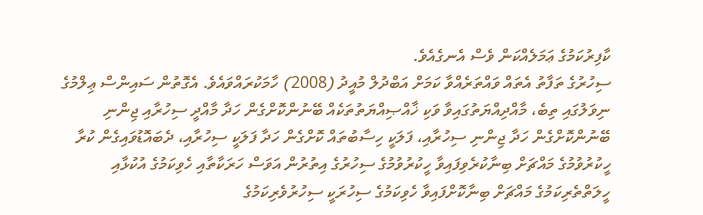ކާފިރުކަމުގެ ޢަމަލެއްކަން ވެސް އެނގެއެވެ.
ސިހުރުގެ ތަފާތު އެތައް ވައްތަރެއްވާ ކަމަށް އަބްދުލް މުއީދު (2008) ހާމަކުރައްވައެވެ. އެގޮތުން ސައިންސް ޢިލްމުގެ ނިވަލުގައި ތިބެ، މާއްދިއްޔަތުގައިވާ ވަކި ޚާއްޞިއްޔަތުތަކެއް ބޭނުންކޮށްގެން ހަދާ މާއްދީ ސިހުރާއި ޖިންނި ބޭނުންކޮށްގެން ހަދާ ޖިންނި ސިހުރާއި، ފަލަކީ ހިސާބުތައް ކޮށްގެން ހަދާ ފަލަކީ ސިހުރާއި، ދެބައޮޑުވައިގެން ކުރާ ހީކުރުވުމުގެ މައްޗަށް ބިނާކުރެވިފައިވާ ހީކުރުވުމުގެ ސިހުރުގެ އިތުރުން އަވަސް ހަރަކާތާއި ހެވިކަމުގެ އުކުޅާއި ހީލަތްތެރިކަމުގެ މައްޗަށް ބިނާކޮށްފައިވާ ހެވިކަމުގެ ސިހުރަކީ ސިހުރުވެރިކަމުގެ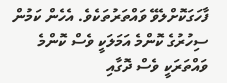ފާހަގަކޮށްލެވޭ ވައްތަރުތަކެވެ. އެހެން ކަމުން ސިހުރުގެ ކޮންމެ އަމަލަކީ ވެސް ކޮންމެ ވައްތަރަކީ ވެސް ދޮގާއި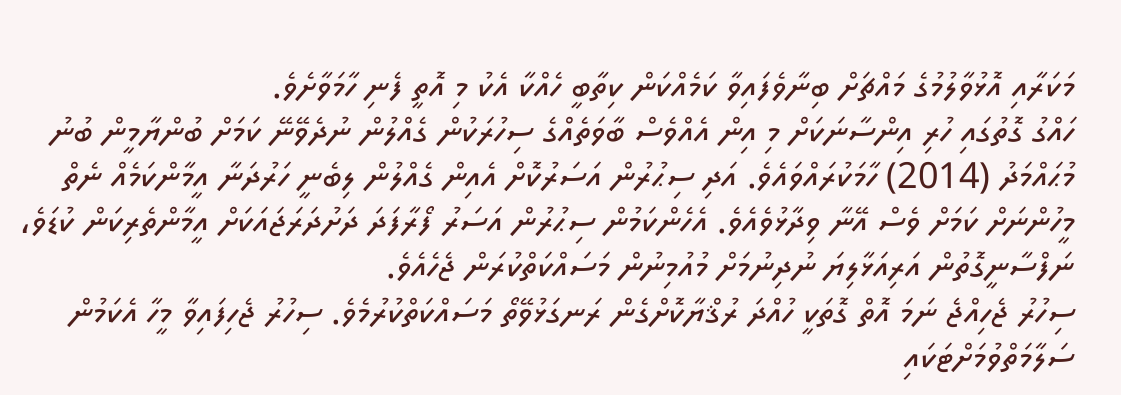މަކަރާއި އޮޅުވާލުމުގެ މައްޗަށް ބިނާވެފައިވާ ކަމެއްކަން ކިތާބީ ހެއްކާ އެކު މި އޮތީ ފެނި ހާމަވާށެވެ.
ހައްގު ގޮތުގައި ހުރި އިންސާނަކަށް މި އިން އެއްވެސް ބާވަތެއްގެ ސިހުރަކުން ގެއްލުން ނުދެވޭނޭ ކަމަށް ބުންޔާމީން ބުނު މުޙައްމަދު (2014) ހާމަކުރައްވައެވެ. އަދި ސިޙުރުން އަސަރުކޮށް އެއިން ގެއްލުން ލިބެނީ ހަރުދަނާ އީމާންކަމެއް ނެތް މީހުންނަށް ކަމަށް ވެސް އޭނާ ވިދާޅުވެއެވެ. އެހެންކަމުން ސިޙުރުން އަސަރު ފޯރާފަދަ ދަށުދަރަޖައަކަށް އީމާންތެރިކަން ކުޑަވެ، ނަފްސާނީގޮތުން އަރިއަޅާލިޔަ ނުދިނުމަށް މުއުމިނުން މަސައްކަތްކުރަން ޖެހެއެވެ.
ސިހުރު ޖެހިއްޖެ ނަމަ އޮތް ގޮތަކީ ހުއްދަ ރުޤްޔާކޮށްގެން ރަނގަޅުވޭތޯ މަސައްކަތްކުރުމެވެ. ސިހުރު ޖެހިފައިވާ މީހާ އެކަމުން ސަލާމަތްވުމަށްޓަކައި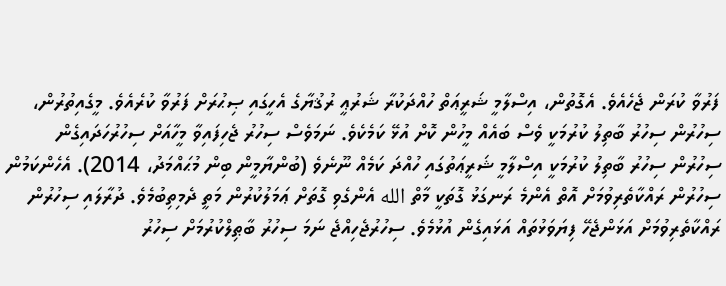ފަރުވާ ކުރަން ޖެހެއެވެ. އެގޮތުން، އިސްލާމީ ޝަރީޢަތް ހުއްދަކުރާ ޝަރުޢީ ރުޤުޔާގެ އެހީގައި ޞިޙުރަށް ފަރުވާ ކުރެއެވެ. މީގެއިތުރުން، ސިހުރުން ސިހުރު ބާތިލު ކުރުމަކީ ވެސް ބައެއް މީހުން ކޮށް އުޅޭ ކަމެކެވެ. ނަމަވެސް ސިހުރު ޖެހިފައިވާ މީހާއަށް ސިހުރުހަދައިގެން ސިހުރުން ސިހުރު ބާތިލު ކުރުމަކީ އިސްލާމީ ޝަރީޢަތުގައި ހުއްދަ ކަމެއް ނޫނެވެ (ބުންޔާމީން ބިން މުޙައްމަދު، 2014). އެހެންކަމުން ސިހުރުން ރައްކާތެރިވުމަށް އޮތް އެންމެ ރަނގަޅު ގޮތަކީ މާތް الله އެންގެވި ގޮތަށް ޢަމަލުކުރުން މަތީ ދެމިތިބުމެވެ. ދުރާލައި ސިހުރުން ރައްކާތެރިވުމަށް އަޅަންޖެހޭ ފިޔަވަޅުތައް އަޅައިގެން އުޅުމެވެ. ސިހުރުޖެހިއްޖެ ނަމަ ސިހުރު ބާޠިލްކުރުމަށް ސިހުރު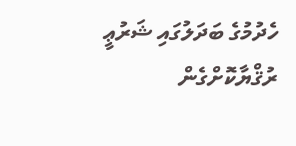ހެދުމުގެ ބަދަލުގައި ޝަރުޢީ ރުޤްޔާކޮށްގެން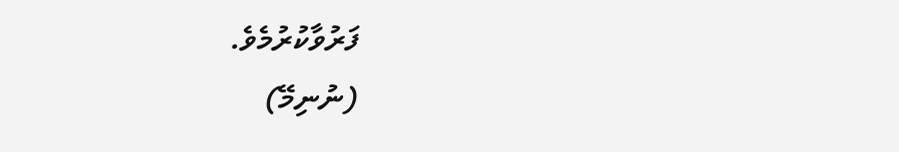ފަރުވާކުރުމެވެ.
(ނުނިމޭ)